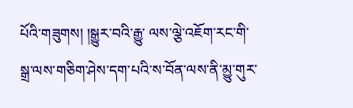པོའི་གཟུགས། །སྒྱུར་བའི་རྒྱུ་ ལས་ལྕེ་འཇོག་རང་གི་སྒྲ་ལས་གཅིག་ཤེས་དག་པའི་ས་བོན་ལས་ནི་མྱུ་གུར་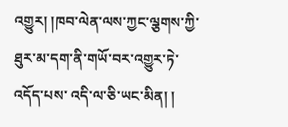འགྱུར། །ཁབ་ལེན་ལས་ཀྱང་ལྕགས་ཀྱི་ཐུར་མ་དག་ནི་གཡོ་བར་འགྱུར་ཏེ་འདོད་པས་ འདི་ལ་ཅི་ཡང་མིན། །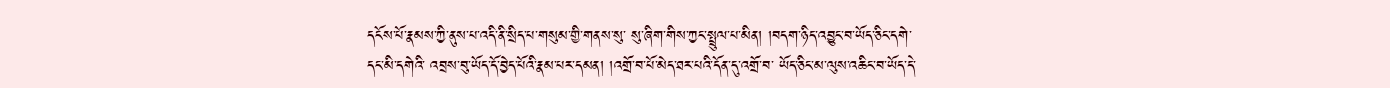དངོས་པོ་རྣམས་ཀྱི་ནུས་པ་འདི་ནི་སྲིད་པ་གསུམ་གྱི་གནས་སུ་ སུ་ཞིག་གིས་ཀྱང་སྤྲུལ་པ་མིན། །བདག་ཉིད་འབྱུང་བ་ཡོད་ཅིང་དགེ་དང་མི་དགེའི་ འབྲས་བུ་ཡོད་དོ་བྱེད་པོའི་རྣམ་པར་དམན། །འགྲོ་བ་པོ་མེད་ཐར་པའི་དོན་དུ་འགྲོ་བ་ ཡོད་ཅིང་མ་ལུས་འཆིང་བ་ཡོད་དེ་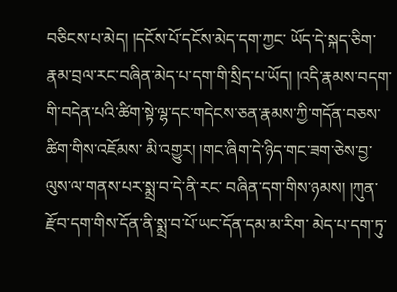བཅིངས་པ་མེད། །དངོས་པོ་དངོས་མེད་དག་ཀྱང་ ཡོད་དེ་སྐད་ཅིག་རྣམ་བྲལ་རང་བཞིན་མེད་པ་དག་གི་སྲིད་པ་ཡོད། །འདི་རྣམས་བདག་ གི་བདེན་པའི་ཚིག་སྟེ་ལྷ་དང་གདེངས་ཅན་རྣམས་ཀྱི་གདོན་བཅས་ཚིག་གིས་འཇོམས་ མི་འགྱུར། །གང་ཞིག་དེ་ཉིད་གང་ཟག་ཅེས་བྱ་ལུས་ལ་གནས་པར་སྨྲ་བ་དེ་ནི་རང་ བཞིན་དག་གིས་ཉམས། །ཀུན་རྫོབ་དག་གིས་དོན་ནི་སྨྲ་བ་པོ་ཡང་དོན་དམ་མ་རིག་ མེད་པ་དག་ཏུ་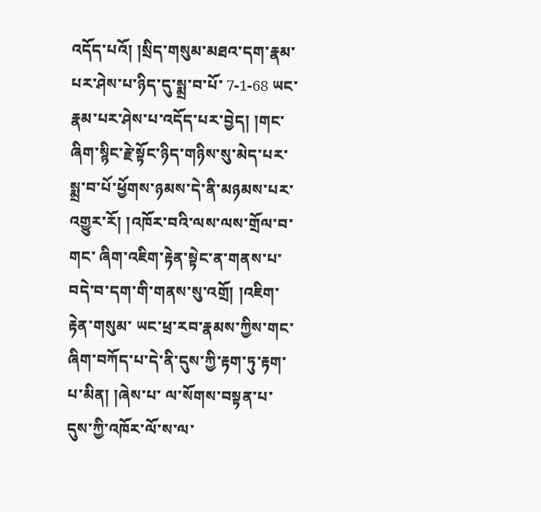འདོད་པའོ། །སྲིད་གསུམ་མཐའ་དག་རྣམ་པར་ཤེས་པ་ཉིད་དུ་སྨྲ་བ་པོ་ 7-1-68 ཡང་རྣམ་པར་ཤེས་པ་འདོད་པར་བྱེད། །གང་ཞིག་སྙིང་རྗེ་སྟོང་ཉིད་གཉིས་སུ་མེད་པར་ སྨྲ་བ་པོ་ཕྱོགས་ཉམས་དེ་ནི་མཉམས་པར་འགྱུར་རོ། །འཁོར་བའི་ལས་ལས་གྲོལ་བ་གང་ ཞིག་འཇིག་རྟེན་སྟེང་ན་གནས་པ་བདེ་བ་དག་གི་གནས་སུ་འགྲོ། །འཇིག་རྟེན་གསུམ་ ཡང་ཕྲ་རབ་རྣམས་ཀྱིས་གང་ཞིག་བཀོད་པ་དེ་ནི་དུས་ཀྱི་རྟག་ཏུ་རྟག་པ་མིན། །ཞེས་པ་ ལ་སོགས་བསྟན་པ་དུས་ཀྱི་འཁོར་ལོ་ས་ལ་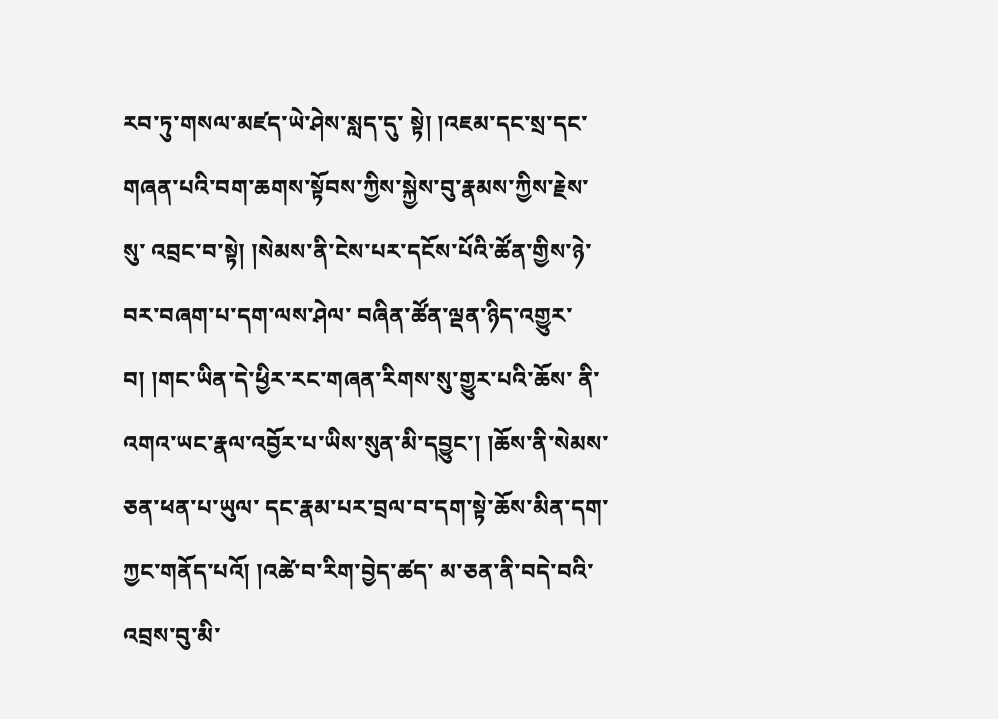རབ་ཏུ་གསལ་མཛད་ཡེ་ཤེས་སླད་དུ་ སྟེ། །འཇམ་དང་སྲ་དང་གཞན་པའི་བག་ཆགས་སྟོབས་ཀྱིས་སྐྱེས་བུ་རྣམས་ཀྱིས་རྗེས་སུ་ འབྲང་བ་སྟེ། །སེམས་ནི་ངེས་པར་དངོས་པོའི་ཚོན་གྱིས་ཉེ་བར་བཞག་པ་དག་ལས་ཤེལ་ བཞིན་ཚོན་ལྡན་ཉིད་འགྱུར་བ། །གང་ཡིན་དེ་ཕྱིར་རང་གཞན་རིགས་སུ་གྱུར་པའི་ཆོས་ ནི་འགའ་ཡང་རྣལ་འབྱོར་པ་ཡིས་སུན་མི་དབྱུང་། །ཆོས་ནི་སེམས་ཅན་ཕན་པ་ཡུལ་ དང་རྣམ་པར་བྲལ་བ་དག་སྟེ་ཆོས་མིན་དག་ཀྱང་གནོད་པའོ། །འཚེ་བ་རིག་བྱེད་ཚད་ མ་ཅན་ནི་བདེ་བའི་འབྲས་བུ་མི་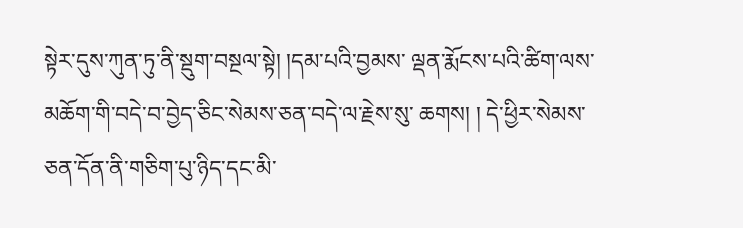སྟེར་དུས་ཀུན་ཏུ་ནི་སྡུག་བསྔལ་སྟེ། །དམ་པའི་བྱམས་ ལྡན་རྨོངས་པའི་ཚིག་ལས་མཆོག་གི་བདེ་བ་བྱེད་ཅིང་སེམས་ཅན་བདེ་ལ་རྗེས་སུ་ ཆགས། ། དེ་ཕྱིར་སེམས་ཅན་དོན་ནི་གཅིག་པུ་ཉིད་དང་མི་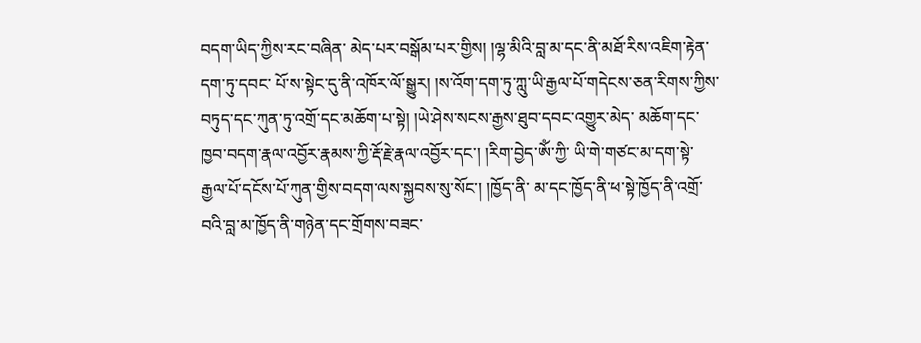བདག་ཡིད་ཀྱིས་རང་བཞིན་ མེད་པར་བསྒོམ་པར་གྱིས། །ལྷ་མིའི་བླ་མ་དང་ནི་མཐོ་རིས་འཇིག་རྟེན་དག་ཏུ་དབང་ པོ་ས་སྟེང་དུ་ནི་འཁོར་ལོ་སྒྱུར། །ས་འོག་དག་ཏུ་ཀླུ་ཡི་རྒྱལ་པོ་གདེངས་ཅན་རིགས་ཀྱིས་ བཏུད་དང་ཀུན་ཏུ་འགྲོ་དང་མཆོག་པ་སྟེ། །ཡེ་ཤེས་སངས་རྒྱས་ཐུབ་དབང་འགྱུར་མེད་ མཆོག་དང་ཁྱབ་བདག་རྣལ་འབྱོར་རྣམས་ཀྱི་རྡོ་རྗེ་རྣལ་འབྱོར་དང་། །རིག་བྱེད་ཨོཾ་ཀྱི་ ཡི་གེ་གཙང་མ་དག་སྟེ་རྒྱལ་པོ་དངོས་པོ་ཀུན་གྱིས་བདག་ལས་སྐྱབས་སུ་སོང་། །ཁྱོད་ནི་ མ་དང་ཁྱོད་ནི་ཕ་སྟེ་ཁྱོད་ནི་འགྲོ་བའི་བླ་མ་ཁྱོད་ནི་གཉེན་དང་གྲོགས་བཟང་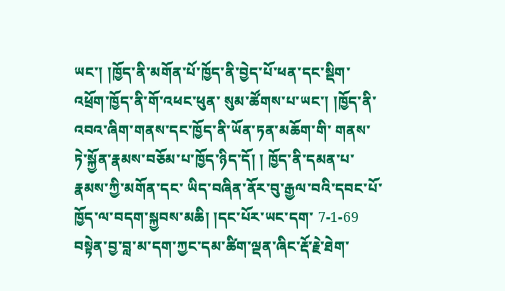ཡང་། །ཁྱོད་ནི་མགོན་པོ་ཁྱོད་ནི་བྱེད་པོ་ཕན་དང་སྡིག་འཕྲོག་ཁྱོད་ནི་གོ་འཕང་ཕུན་ སུམ་ཚོགས་པ་ཡང་། །ཁྱོད་ནི་འབའ་ཞིག་གནས་དང་ཁྱོད་ནི་ཡོན་ཏན་མཆོག་གི་ གནས་ཏེ་སྐྱོན་རྣམས་བཅོམ་པ་ཁྱོད་ཉིད་དོ། ། ཁྱོད་ནི་དམན་པ་རྣམས་ཀྱི་མགོན་དང་ ཡིད་བཞིན་ནོར་བུ་རྒྱལ་བའི་དབང་པོ་ཁྱོད་ལ་བདག་སྐྱབས་མཆི། །དང་པོར་ཡང་དག་ 7-1-69 བསྟེན་བྱ་བླ་མ་དག་ཀྱང་དམ་ཚིག་ལྡན་ཞིང་རྡོ་རྗེ་ཐེག་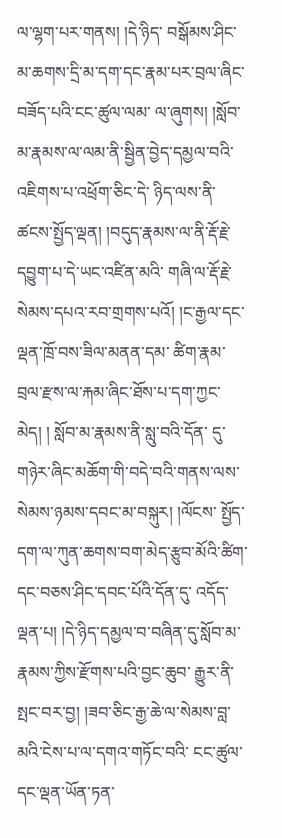ལ་ལྷག་པར་གནས། །དེ་ཉིད་ བསྒོམས་ཤིང་མ་ཆགས་དྲི་མ་དག་དང་རྣམ་པར་བྲལ་ཞིང་བཟོད་པའི་ངང་ཚུལ་ལམ་ ལ་ཞུགས། །སློབ་མ་རྣམས་ལ་ལམ་ནི་སྦྱིན་བྱེད་དམྱལ་བའི་འཇིགས་པ་འཕྲོག་ཅིང་དེ་ ཉིད་ལས་ནི་ཚངས་སྤྱོད་ལྡན། །བདུད་རྣམས་ལ་ནི་རྡོ་རྗེ་དབྱུག་པ་དེ་ཡང་འཛིན་མའི་ གཞི་ལ་རྡོ་རྗེ་སེམས་དཔའ་རབ་གྲགས་པའོ། །ང་རྒྱལ་དང་ལྡན་ཁྲོ་བས་ཟིལ་མནན་དམ་ ཚིག་རྣམ་བྲལ་རྫས་ལ་རྐམ་ཞིང་ཐོས་པ་དག་ཀྱང་མེད། ། སློབ་མ་རྣམས་ནི་སླུ་བའི་དོན་ དུ་གཉེར་ཞིང་མཆོག་གི་བདེ་བའི་གནས་ལས་སེམས་ཉམས་དབང་མ་བསྐུར། །ལོངས་ སྤྱོད་དག་ལ་ཀུན་ཆགས་བག་མེད་རྩུབ་མོའི་ཚིག་དང་བཅས་ཤིང་དབང་པོའི་དོན་དུ་ འདོད་ལྡན་པ། །དེ་ཉིད་དམྱལ་བ་བཞིན་དུ་སློབ་མ་རྣམས་ཀྱིས་རྫོགས་པའི་བྱང་ཆུབ་ རྒྱུར་ནི་སྤང་བར་བྱ། །ཟབ་ཅིང་རྒྱ་ཆེ་ལ་སེམས་བླ་མའི་ངེས་པ་ལ་དགའ་གཏོང་བའི་ ངང་ཚུལ་དང་ལྡན་ཡོན་ཏན་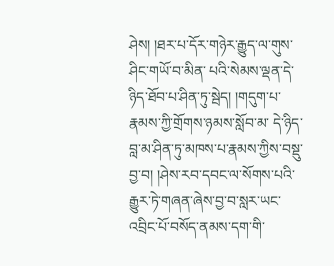ཤེས། །ཐར་པ་དོར་གཉེར་རྒྱུད་ལ་གུས་ཤིང་གཡོ་བ་མིན་ པའི་སེམས་ལྡན་དེ་ཉིད་ཐོབ་པ་ཤིན་ཏུ་སྦེད། །གདུག་པ་རྣམས་ཀྱི་གྲོགས་ཉམས་སློབ་མ་ དེ་ཉིད་བླ་མ་ཤིན་ཏུ་མཁས་པ་རྣམས་ཀྱིས་བསྡུ་བྱ་བ། །ཤེས་རབ་དབང་ལ་སོགས་པའི་ རྒྱུར་ཏེ་གཞན་ཞེས་བྱ་བ་སླར་ཡང་འབྲིང་པོ་བསོད་ནམས་དག་གི་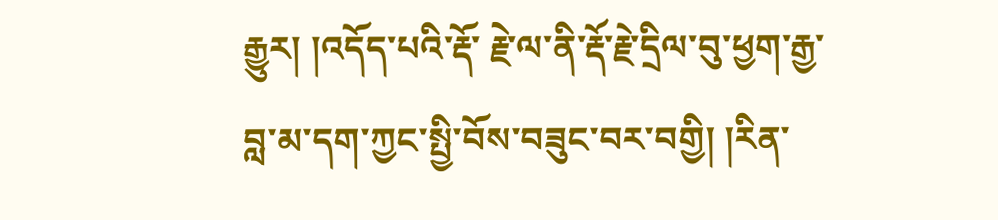རྒྱུར། །འདོད་པའི་རྡོ་ རྗེ་ལ་ནི་རྡོ་རྗེ་དྲིལ་བུ་ཕྱག་རྒྱ་བླ་མ་དག་ཀྱང་སྤྱི་བོས་བཟུང་བར་བགྱི། །རིན་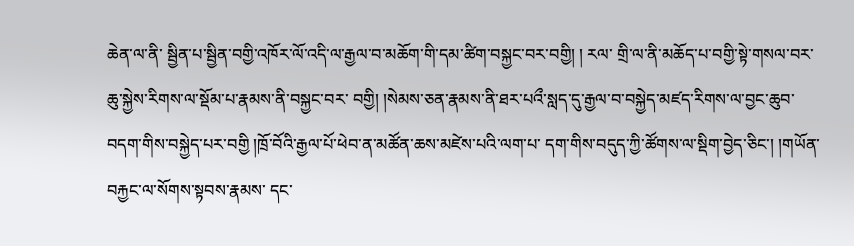ཆེན་ལ་ནི་ སྦྱིན་པ་སྦྱིན་བགྱི་འཁོར་ལོ་འདི་ལ་རྒྱལ་བ་མཆོག་གི་དམ་ཚིག་བསྐྱང་བར་བགྱི། ། རལ་ གྲི་ལ་ནི་མཆོད་པ་བགྱི་སྟེ་གསལ་བར་ཆུ་སྐྱེས་རིགས་ལ་སྡོམ་པ་རྣམས་ནི་བསྐྱང་བར་ བགྱི། །སེམས་ཅན་རྣམས་ནི་ཐར་པའྀ་སླད་དུ་རྒྱལ་བ་བསྐྱེད་མཛད་རིགས་ལ་བྱང་ཆུབ་ བདག་གིས་བསྐྱེད་པར་བགྱི །ཁྲོ་བོའི་རྒྱལ་པོ་ཕེབ་ན་མཚོན་ཆས་མཛེས་པའི་ལག་པ་ དག་གིས་བདུད་ཀྱི་ཚོགས་ལ་སྡིག་བྱེད་ཅིང་། །གཡོན་བརྐྱང་ལ་སོགས་སྟབས་རྣམས་ དང་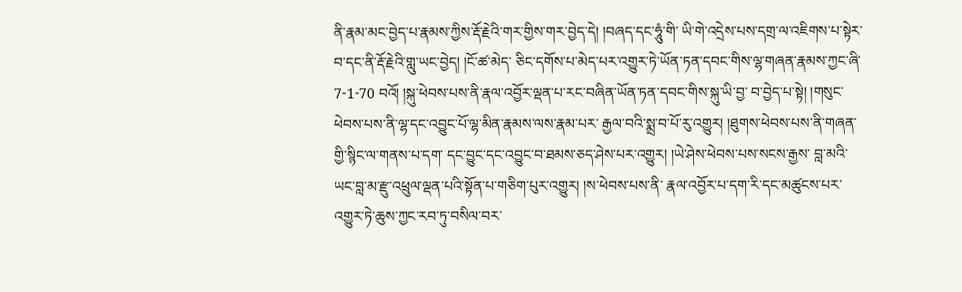ནི་རྣམ་མང་བྱེད་པ་རྣམས་ཀྱིས་རྡོ་རྗེའི་གར་གྱིས་གར་བྱེད་དེ། །བཞད་དང་ཧཱུཾ་གི་ ཡི་གེ་འདྲེས་པས་དགྲ་ལ་འཇིགས་པ་སྟེར་བ་དང་ནི་རྡོ་རྗེའི་གླུ་ཡང་བྱེད། །ངོ་ཚ་མེད་ ཅིང་དགོས་པ་མེད་པར་འགྱུར་ཏེ་ཡོན་ཏན་དབང་གིས་ལྷ་གཞན་རྣམས་ཀྱང་ཞི་ 7-1-70 བའོ། །སྐུ་ཕེབས་པས་ནི་རྣལ་འབྱོར་ལྡན་པ་རང་བཞིན་ཡོན་ཏན་དབང་གིས་སྐུ་ཡི་བྱ་ བ་བྱེད་པ་སྟེ། །གསུང་ཕེབས་པས་ནི་ལྷ་དང་འབྱུང་པོ་ལྷ་མིན་རྣམས་ལས་རྣམ་པར་ རྒྱལ་བའི་སྨྲ་བ་པོ་རུ་འགྱུར། །ཐུགས་ཕེབས་པས་ནི་གཞན་གྱི་སྙིང་ལ་གནས་པ་དག་ དང་བྱུང་དང་འབྱུང་བ་ཐམས་ཅད་ཤེས་པར་འགྱུར། །ཡེ་ཤེས་ཕེབས་པས་སངས་རྒྱས་ བླ་མའི་ཡང་བླ་མ་རྫུ་འཕྲུལ་ལྡན་པའི་སྟོན་པ་གཅིག་པུར་འགྱུར། །ས་ཕེབས་པས་ནི་ རྣལ་འབྱོར་པ་དག་རི་དང་མཚུངས་པར་འགྱུར་ཏེ་ཆུས་ཀྱང་རབ་ཏུ་བསིལ་བར་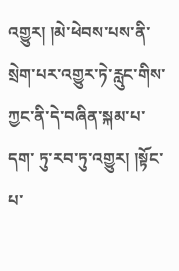འགྱུར། །མེ་ཕེབས་པས་ནི་སྲེག་པར་འགྱུར་ཏེ་རླུང་གིས་ཀྱང་ནི་དེ་བཞིན་སྐམ་པ་དག་ ཏུ་རབ་ཏུ་འགྱུར། །སྟོང་པ་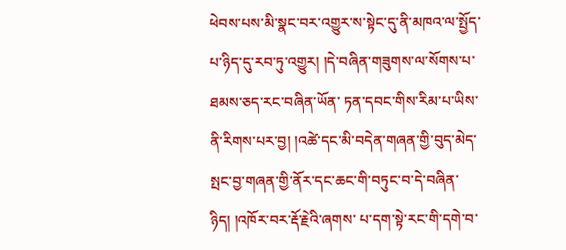ཕེབས་པས་མི་སྣང་བར་འགྱུར་ས་སྟེང་དུ་ནི་མཁའ་ལ་སྤྱོད་ པ་ཉིད་དུ་རབ་ཏུ་འགྱུར། །དེ་བཞིན་གཟུགས་ལ་སོགས་པ་ཐམས་ཅད་རང་བཞིན་ཡོན་ ཏན་དབང་གིས་རིམ་པ་ཡིས་ནི་རིགས་པར་བྱ། །འཚེ་དང་མི་བདེན་གཞན་གྱི་བུད་མེད་ སྤང་བྱ་གཞན་གྱི་ནོར་དང་ཆང་གི་བཏུང་བ་དེ་བཞིན་ཉིད། །འཁོར་བར་རྡོ་རྗེའི་ཞགས་ པ་དག་སྟེ་རང་གི་དགེ་བ་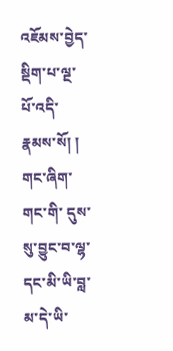འཇོམས་བྱེད་སྡིག་པ་ལྔ་པོ་འདི་རྣམས་སོ། ། གང་ཞིག་གང་གི་ དུས་སུ་བྱུང་བ་ལྷ་དང་མི་ཡི་བླ་མ་དེ་ཡི་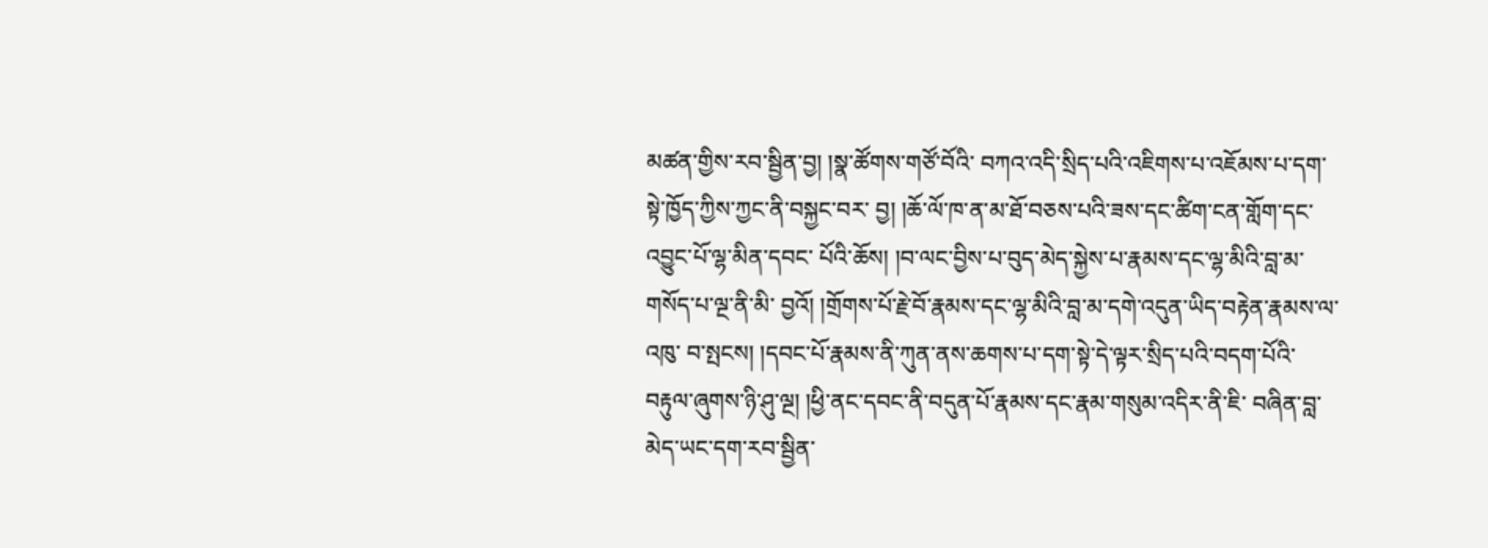མཚན་གྱིས་རབ་སྦྱིན་བྱ། །སྣ་ཚོགས་གཙོ་བོའི་ བཀའ་འདི་སྲིད་པའི་འཇིགས་པ་འཇོམས་པ་དག་སྟེ་ཁྱོད་ཀྱིས་ཀྱང་ནི་བསྐྱང་བར་ བྱ། །ཆོ་ལོ་ཁ་ན་མ་ཐོ་བཅས་པའི་ཟས་དང་ཚིག་ངན་གློག་དང་འབྱུང་པོ་ལྷ་མིན་དབང་ པོའི་ཆོས། །བ་ལང་བྱིས་པ་བུད་མེད་སྐྱེས་པ་རྣམས་དང་ལྷ་མིའི་བླ་མ་གསོད་པ་ལྔ་ནི་མི་ བྱའོ། །གྲོགས་པོ་རྗེ་བོ་རྣམས་དང་ལྷ་མིའི་བླ་མ་དགེ་འདུན་ཡིད་བརྟེན་རྣམས་ལ་འཁུ་ བ་སྤངས། །དབང་པོ་རྣམས་ནི་ཀུན་ནས་ཆགས་པ་དག་སྟེ་དེ་ལྟར་སྲིད་པའི་བདག་པོའི་ བརྟུལ་ཞུགས་ཉི་ཤུ་ལྔ། །ཕྱི་ནང་དབང་ནི་བདུན་པོ་རྣམས་དང་རྣམ་གསུམ་འདིར་ནི་ཇི་ བཞིན་བླ་མེད་ཡང་དག་རབ་སྦྱིན་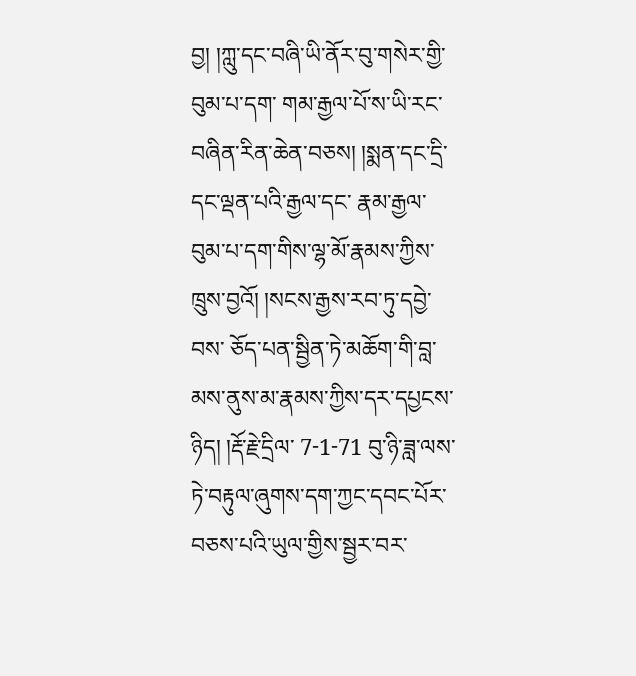བྱ། །ཀླུ་དང་བཞི་ཡི་ནོར་བུ་གསེར་གྱི་བུམ་པ་དག་ གམ་རྒྱལ་པོ་ས་ཡི་རང་བཞིན་རིན་ཆེན་བཅས། །སྨན་དང་དྲི་དང་ལྡན་པའི་རྒྱལ་དང་ རྣམ་རྒྱལ་བུམ་པ་དག་གིས་ལྷ་མོ་རྣམས་ཀྱིས་ཁྲུས་བྱའོ། །སངས་རྒྱས་རབ་ཏུ་དབྱེ་བས་ ཅོད་པན་སྦྱིན་ཏེ་མཆོག་གི་བླ་མས་ནུས་མ་རྣམས་ཀྱིས་དར་དཔྱངས་ཉིད། །རྡོ་རྗེ་དྲིལ་ 7-1-71 བུ་ཉི་ཟླ་ལས་ཏེ་བརྟུལ་ཞུགས་དག་ཀྱང་དབང་པོར་བཅས་པའི་ཡུལ་གྱིས་སྦྱར་བར་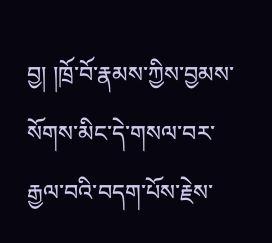བྱ། །ཁྲོ་བོ་རྣམས་ཀྱིས་བྱམས་སོགས་མིང་དེ་གསལ་བར་རྒྱལ་བའི་བདག་པོས་རྗེས་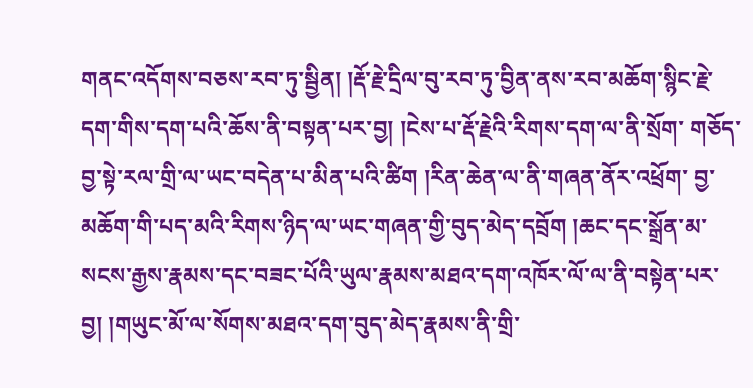གནང་འདོགས་བཅས་རབ་ཏུ་སྦྱིན། །རྡོ་རྗེ་དྲིལ་བུ་རབ་ཏུ་བྱིན་ནས་རབ་མཆོག་སྙིང་རྗེ་ དག་གིས་དག་པའི་ཆོས་ནི་བསྟན་པར་བྱ། །ངེས་པ་རྡོ་རྗེའི་རིགས་དག་ལ་ནི་སྲོག་ གཅོད་བྱ་སྟེ་རལ་གྲི་ལ་ཡང་བདེན་པ་མིན་པའི་ཚིག །རིན་ཆེན་ལ་ནི་གཞན་ནོར་འཕྲོག་ བྱ་མཆོག་གི་པད་མའི་རིགས་ཉིད་ལ་ཡང་གཞན་གྱི་བུད་མེད་དབྲོག །ཆང་དང་སྒྲོན་མ་ སངས་རྒྱས་རྣམས་དང་བཟང་པོའི་ཡུལ་རྣམས་མཐའ་དག་འཁོར་ལོ་ལ་ནི་བསྟེན་པར་ བྱ། །གཡུང་མོ་ལ་སོགས་མཐའ་དག་བུད་མེད་རྣམས་ནི་གྲི་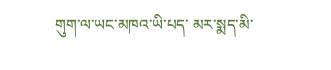གུག་ལ་ཡང་མཁའ་ཡི་པད་ མར་སྨད་མི་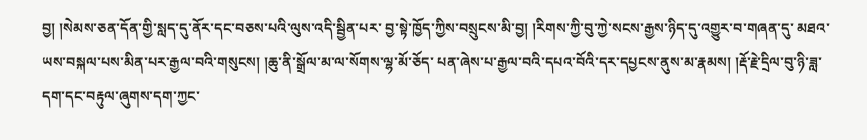བྱ། །སེམས་ཅན་དོན་གྱི་སླད་དུ་ནོར་དང་བཅས་པའི་ལུས་འདི་སྦྱིན་པར་ བྱ་སྟེ་ཁྱོད་ཀྱིས་བསྲུངས་མི་བྱ། །རིགས་ཀྱི་བུ་ཀྱེ་སངས་རྒྱས་ཉིད་དུ་འགྱུར་བ་གཞན་དུ་ མཐའ་ཡས་བསྐལ་པས་མིན་པར་རྒྱལ་བའི་གསུངས། །ཆུ་ནི་སྒྲོལ་མ་ལ་སོགས་ལྷ་མོ་ཅོད་ པན་ཞེས་པ་རྒྱལ་བའི་དཔའ་བོའི་དར་དཔྱངས་ནུས་མ་རྣམས། །རྡོ་རྗེ་དྲིལ་བུ་ཉི་ཟླ་ དག་དང་བརྟུལ་ཞུགས་དག་ཀྱང་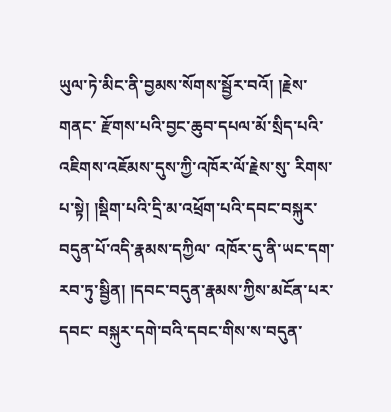ཡུལ་ཏེ་མིང་ནི་བྱམས་སོགས་སྦྱོར་བའོ། །རྗེས་གནང་ རྫོགས་པའི་བྱང་ཆུབ་དཔལ་མོ་སྲིད་པའི་འཇིགས་འཇོམས་དུས་ཀྱི་འཁོར་ལོ་རྗེས་སུ་ རིགས་པ་སྟེ། །སྡིག་པའི་དྲི་མ་འཕྲོག་པའི་དབང་བསྐུར་བདུན་པོ་འདི་རྣམས་དཀྱིལ་ འཁོར་དུ་ནི་ཡང་དག་རབ་ཏུ་སྦྱིན། །དབང་བདུན་རྣམས་ཀྱིས་མངོན་པར་དབང་ བསྐུར་དགེ་བའི་དབང་གིས་ས་བདུན་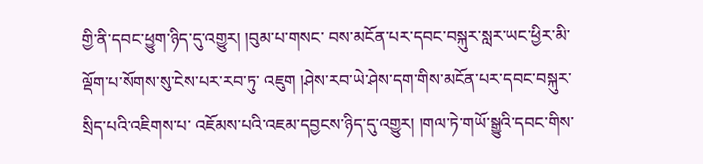གྱི་ནི་དབང་ཕྱུག་ཉིད་དུ་འགྱུར། །བུམ་པ་གསང་ བས་མངོན་པར་དབང་བསྐུར་སླར་ཡང་ཕྱིར་མི་ལྡོག་པ་སོགས་སུ་ངེས་པར་རབ་ཏུ་ འཇུག །ཤེས་རབ་ཡེ་ཤེས་དག་གིས་མངོན་པར་དབང་བསྐུར་སྲིད་པའི་འཇིགས་པ་ འཇོམས་པའི་འཇམ་དབྱངས་ཉིད་དུ་འགྱུར། །གལ་ཏེ་གཡོ་སྒྱུའི་དབང་གིས་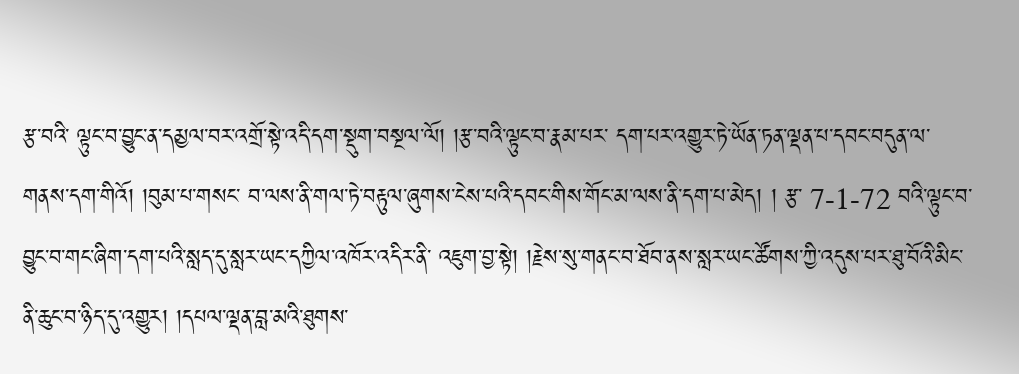རྩ་བའི་ ལྟུང་བ་བྱུང་ན་དམྱལ་བར་འགྲོ་སྟེ་འདི་དག་སྡུག་བསྔལ་ལོ། །རྩ་བའི་ལྟུང་བ་རྣམ་པར་ དག་པར་འགྱུར་ཏེ་ཡོན་ཏན་ལྡན་པ་དབང་བདུན་ལ་གནས་དག་གིའོ། །བུམ་པ་གསང་ བ་ལས་ནི་གལ་ཏེ་བརྟུལ་ཞུགས་ངེས་པའི་དབང་གིས་གོང་མ་ལས་ནི་དག་པ་མེད། ། རྩ་ 7-1-72 བའི་ལྟུང་བ་བྱུང་བ་གང་ཞིག་དག་པའི་སླད་དུ་སླར་ཡང་དཀྱིལ་འཁོར་འདིར་ནི་ འཇུག་བྱ་སྟེ། །རྗེས་སུ་གནང་བ་ཐོབ་ནས་སླར་ཡང་ཚོགས་ཀྱི་འདུས་པར་ཐུ་བོའི་མིང་ ནི་ཆུང་བ་ཉིད་དུ་འགྱུར། །དཔལ་ལྡན་བླ་མའི་ཐུགས་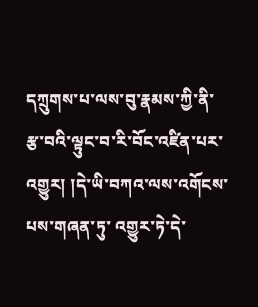དཀྲུགས་པ་ལས་བུ་རྣམས་ཀྱི་ནི་ རྩ་བའི་ལྟུང་བ་རི་བོང་འཛིན་པར་འགྱུར། །དེ་ཡི་བཀའ་ལས་འགོངས་པས་གཞན་ཏུ་ འགྱུར་ཏེ་དེ་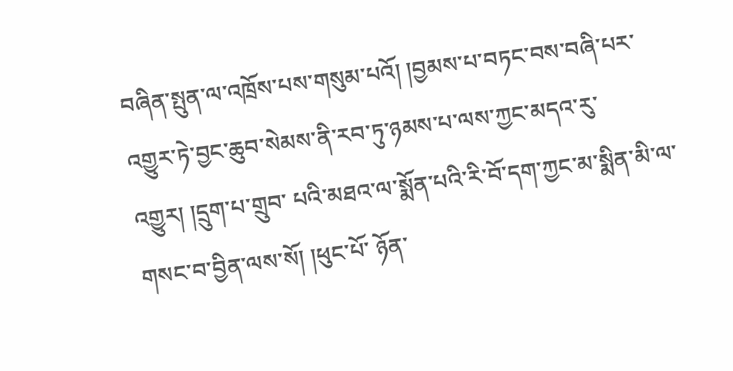བཞིན་སྤུན་ལ་འཁྲོས་པས་གསུམ་པའོ། །བྱམས་པ་བཏང་བས་བཞི་པར་ འགྱུར་ཏེ་བྱང་ཆུབ་སེམས་ནི་རབ་ཏུ་ཉམས་པ་ལས་ཀྱང་མདའ་རུ་འགྱུར། །དྲུག་པ་གྲུབ་ པའི་མཐའ་ལ་སྨོན་པའི་རི་བོ་དག་ཀྱང་མ་སྨིན་མི་ལ་གསང་བ་བྱིན་ལས་སོ། །ཕུང་པོ་ ཉོན་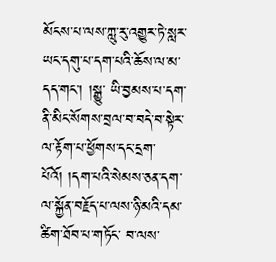མོངས་པ་ལས་ཀླུ་རུ་འགྱུར་ཏེ་སླར་ཡང་དགུ་པ་དག་པའི་ཆོས་ལ་མ་དད་གང་། །སྒྱུ་ ཡི་བྱམས་པ་དག་ནི་མིང་སོགས་བྲལ་བ་བདེ་བ་སྟེར་ལ་རྟོག་པ་ཕྱོགས་དང་དྲག་ པོའོ། །དག་པའི་སེམས་ཅན་དག་ལ་སྐྱོན་བརྗོད་པ་ལས་ཉི་མའི་དམ་ཚིག་ཐོབ་པ་གཏོང་ བ་ལས་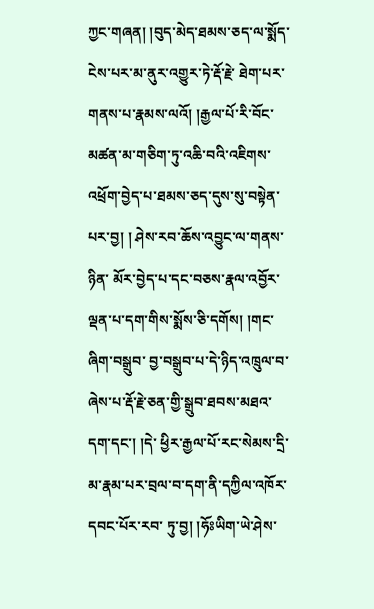ཀྱང་གཞན། །བུད་མེད་ཐམས་ཅད་ལ་སྨོད་ངེས་པར་མ་ནུར་འགྱུར་ཏེ་རྡོ་རྗེ་ ཐེག་པར་གནས་པ་རྣམས་ལའོ། །རྒྱལ་པོ་རི་བོང་མཚན་མ་གཅིག་ཏུ་འཆི་བའི་འཇིགས་ འཕྲོག་བྱེད་པ་ཐམས་ཅད་དུས་སུ་བསྟེན་པར་བྱ། ། ཤེས་རབ་ཆོས་འབྱུང་ལ་གནས་ཉིན་ མོར་བྱེད་པ་དང་བཅས་རྣལ་འབྱོར་ལྡན་པ་དག་གིས་སྨོས་ཅི་དགོས། །གང་ཞིག་བསྒྲུབ་ བྱ་བསྒྲུབ་པ་དེ་ཉིད་འཁྲུལ་བ་ཞེས་པ་རྡོ་རྗེ་ཅན་གྱི་སྒྲུབ་ཐབས་མཐའ་དག་དང་། །དེ་ ཕྱིར་རྒྱལ་པོ་རང་སེམས་དྲི་མ་རྣམ་པར་བྲལ་བ་དག་ནི་དཀྱིལ་འཁོར་དབང་པོར་རབ་ ཏུ་བྱ། །ཧོཿཡིག་ཡེ་ཤེས་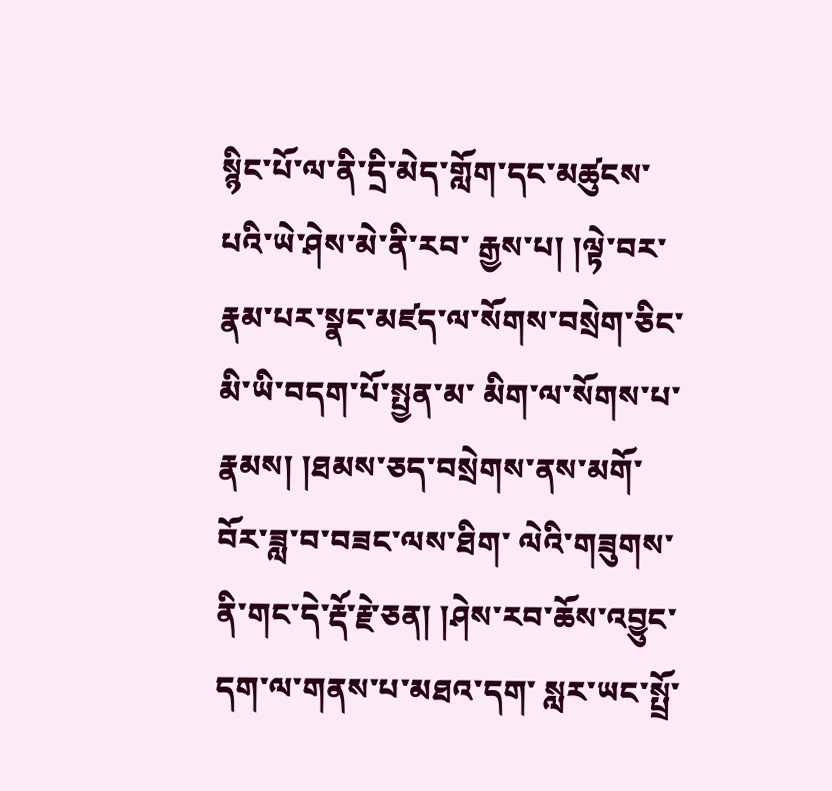སྙིང་པོ་ལ་ནི་དྲི་མེད་གློག་དང་མཚུངས་པའི་ཡེ་ཤེས་མེ་ནི་རབ་ རྒྱས་པ། །ལྟེ་བར་རྣམ་པར་སྣང་མཛད་ལ་སོགས་བསྲེག་ཅིང་མི་ཡི་བདག་པོ་སྤྱན་མ་ མིག་ལ་སོགས་པ་རྣམས། །ཐམས་ཅད་བསྲེགས་ནས་མགོ་བོར་ཟླ་བ་བཟང་ལས་ཐིག་ ལེའི་གཟུགས་ནི་གང་དེ་རྡོ་རྗེ་ཅན། །ཤེས་རབ་ཆོས་འབྱུང་དག་ལ་གནས་པ་མཐའ་དག་ སླར་ཡང་སྤྲོ་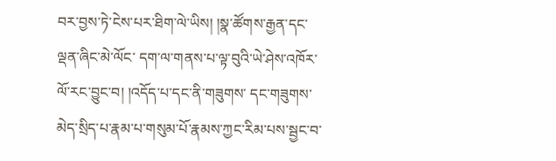བར་བྱས་ཏེ་ངེས་པར་ཐིག་ལེ་ཡིས། །སྣ་ཚོགས་རྒྱན་དང་ལྡན་ཞིང་མེ་ལོང་ དག་ལ་གནས་པ་ལྟ་བུའི་ཡེ་ཤེས་འཁོར་ལོ་རང་བྱུང་བ། །འདོད་པ་དང་ནི་གཟུགས་ དང་གཟུགས་མེད་སྲིད་པ་རྣམ་པ་གསུམ་པོ་རྣམས་ཀྱང་རིམ་པས་སྦྱང་བ་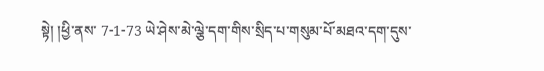སྟེ། །ཕྱི་ནས་ 7-1-73 ཡེ་ཤེས་མེ་ལྕེ་དག་གིས་སྲིད་པ་གསུམ་པོ་མཐའ་དག་དུས་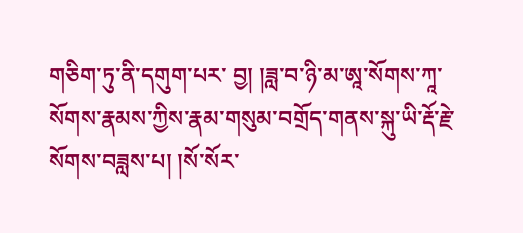གཅིག་ཏུ་ནི་དགུག་པར་ བྱ། །ཟླ་བ་ཉི་མ་ཨཱ་སོགས་ཀཱ་སོགས་རྣམས་ཀྱིས་རྣམ་གསུམ་བགྲོད་གནས་སྐུ་ཡི་རྡོ་རྗེ་ སོགས་བཟླས་པ། །སོ་སོར་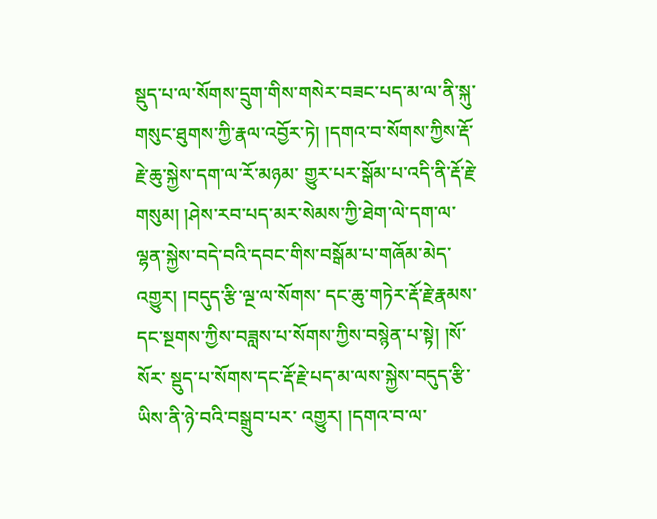སྡུད་པ་ལ་སོགས་དྲུག་གིས་གསེར་བཟང་པད་མ་ལ་ནི་སྐུ་ གསུང་ཐུགས་ཀྱི་རྣལ་འབྱོར་ཏེ། །དགའ་བ་སོགས་ཀྱིས་རྡོ་རྗེ་ཆུ་སྐྱེས་དག་ལ་རོ་མཉམ་ གྱུར་པར་སྒོམ་པ་འདི་ནི་རྡོ་རྗེ་གསུམ། །ཤེས་རབ་པད་མར་སེམས་ཀྱི་ཐེག་ལེ་དག་ལ་ ལྷན་སྐྱེས་བདེ་བའི་དབང་གིས་བསྒོམ་པ་གཞོམ་མེད་འགྱུར། །བདུད་རྩི་ལྔ་ལ་སོགས་ དང་ཆུ་གཏེར་རྡོ་རྗེ་རྣམས་དང་སྔགས་ཀྱིས་བཟླས་པ་སོགས་ཀྱིས་བསྙེན་པ་སྟེ། །སོ་སོར་ སྡུད་པ་སོགས་དང་རྡོ་རྗེ་པད་མ་ལས་སྐྱེས་བདུད་རྩི་ཡིས་ནི་ཉེ་བའི་བསྒྲུབ་པར་ འགྱུར། །དགའ་བ་ལ་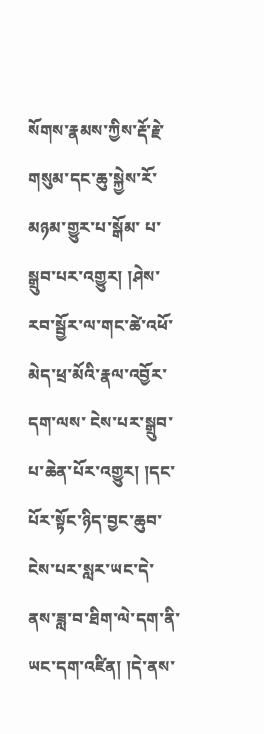སོགས་རྣམས་ཀྱིས་རྡོ་རྗེ་གསུམ་དང་ཆུ་སྐྱེས་རོ་མཉམ་གྱུར་པ་སྒོམ་ པ་སྒྲུབ་པར་འགྱུར། །ཤེས་རབ་སྦྱོར་ལ་གང་ཚེ་འཕོ་མེད་ཕྲ་མོའི་རྣལ་འབྱོར་དག་ལས་ ངེས་པར་སྒྲུབ་པ་ཆེན་པོར་འགྱུར། །དང་པོར་སྟོང་ཉིད་བྱང་ཆུབ་ངེས་པར་སླར་ཡང་དེ་ ནས་ཟླ་བ་ཐིག་ལེ་དག་ནི་ཡང་དག་འཛིན། །དེ་ནས་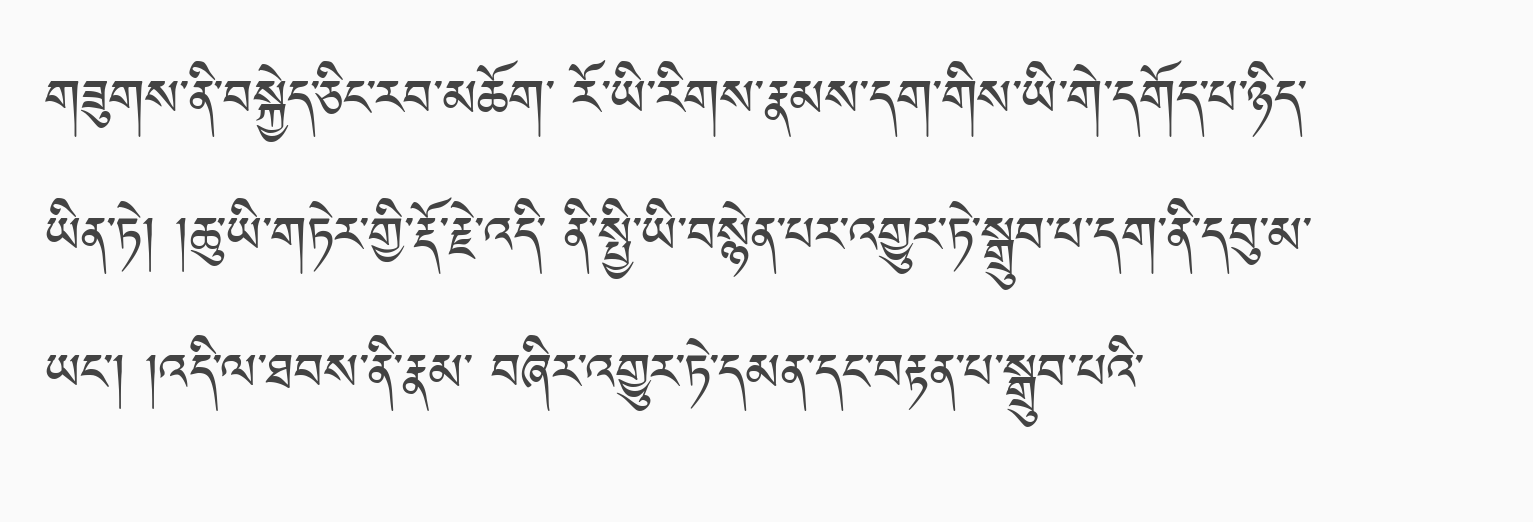གཟུགས་ནི་བསྐྱེད་ཅིང་རབ་མཆོག་ རོ་ཡི་རིགས་རྣམས་དག་གིས་ཡི་གེ་དགོད་པ་ཉིད་ཡིན་ཏེ། །ཆུ་ཡི་གཏེར་གྱི་རྡོ་རྗེ་འདི་ ནི་སྤྱི་ཡི་བསྙེན་པར་འགྱུར་ཏེ་སྒྲུབ་པ་དག་ནི་དབུ་མ་ཡང་། །འདི་ལ་ཐབས་ནི་རྣམ་ བཞིར་འགྱུར་ཏེ་དམན་དང་བརྟན་པ་སྒྲུབ་པའི་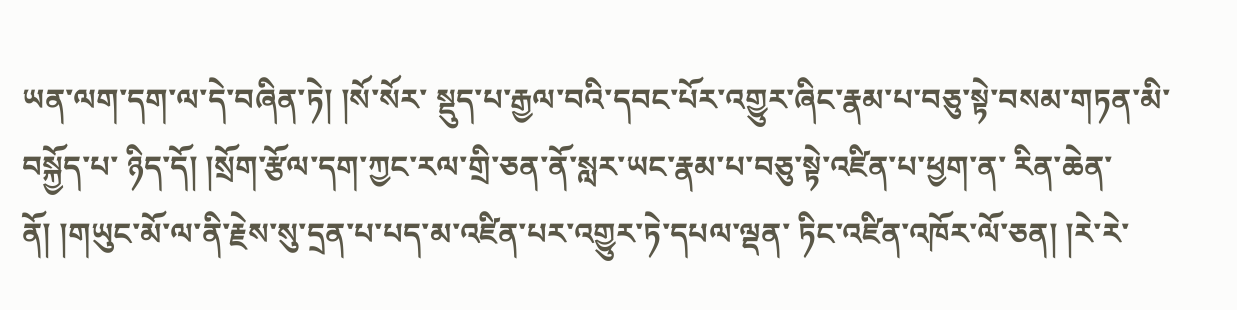ཡན་ལག་དག་ལ་དེ་བཞིན་ཏེ། །སོ་སོར་ སྡུད་པ་རྒྱལ་བའི་དབང་པོར་འགྱུར་ཞིང་རྣམ་པ་བཅུ་སྟེ་བསམ་གཏན་མི་བསྐྱོད་པ་ ཉིད་དོ། །སྲོག་རྩོལ་དག་ཀྱང་རལ་གྲི་ཅན་ནོ་སླར་ཡང་རྣམ་པ་བཅུ་སྟེ་འཛིན་པ་ཕྱག་ན་ རིན་ཆེན་ནོ། །གཡུང་མོ་ལ་ནི་རྗེས་སུ་དྲན་པ་པད་མ་འཛིན་པར་འགྱུར་ཏེ་དཔལ་ལྡན་ ཏིང་འཛིན་འཁོར་ལོ་ཅན། །རེ་རེ་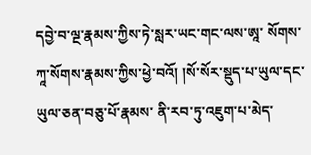དབྱེ་བ་ལྔ་རྣམས་ཀྱིས་ཏེ་སླར་ཡང་གང་ལས་ཨཱ་ སོགས་ཀཱ་སོགས་རྣམས་ཀྱིས་ཕྱེ་བའོ། །སོ་སོར་སྡུད་པ་ཡུལ་དང་ཡུལ་ཅན་བཅུ་པོ་རྣམས་ ནི་རབ་ཏུ་འཇུག་པ་མེད་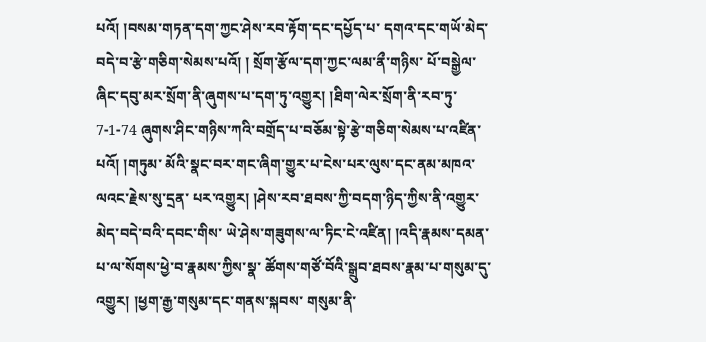པའོ། །བསམ་གཏན་དག་ཀྱང་ཤེས་རབ་རྟོག་དང་དཔྱོད་པ་ དགའ་དང་གཡོ་མེད་བདེ་བ་རྩེ་གཅིག་སེམས་པའོ། ། སྲོག་རྩོལ་དག་ཀྱང་ལམ་ནྀ་གཉིས་ པོ་བསྒྱེལ་ཞིང་དབུ་མར་སྲོག་ནི་ཞུགས་པ་དག་ཏུ་འགྱུར། །ཐིག་ལེར་སྲོག་ནི་རབ་ཏུ་ 7-1-74 ཞུགས་ཤིང་གཉིས་ཀའི་བགྲོད་པ་བཅོམ་སྟེ་རྩེ་གཅིག་སེམས་པ་འཛིན་པའོ། །གཏུམ་ མོའི་སྣང་བར་གང་ཞིག་གྱུར་པ་ངེས་པར་ལུས་དང་ནམ་མཁའ་ལའང་རྗེས་སུ་དྲན་ པར་འགྱུར། །ཤེས་རབ་ཐབས་ཀྱི་བདག་ཉིད་ཀྱིས་ནི་འགྱུར་མེད་བདེ་བའི་དབང་གིས་ ཡེ་ཤེས་གཟུགས་ལ་ཏིང་ངེ་འཛིན། །འདི་རྣམས་དམན་པ་ལ་སོགས་ཕྱེ་བ་རྣམས་ཀྱིས་སྣ་ ཚོགས་གཙོ་བོའི་སྒྲུབ་ཐབས་རྣམ་པ་གསུམ་དུ་འགྱུར། །ཕྱག་རྒྱ་གསུམ་དང་གནས་སྐབས་ གསུམ་ནི་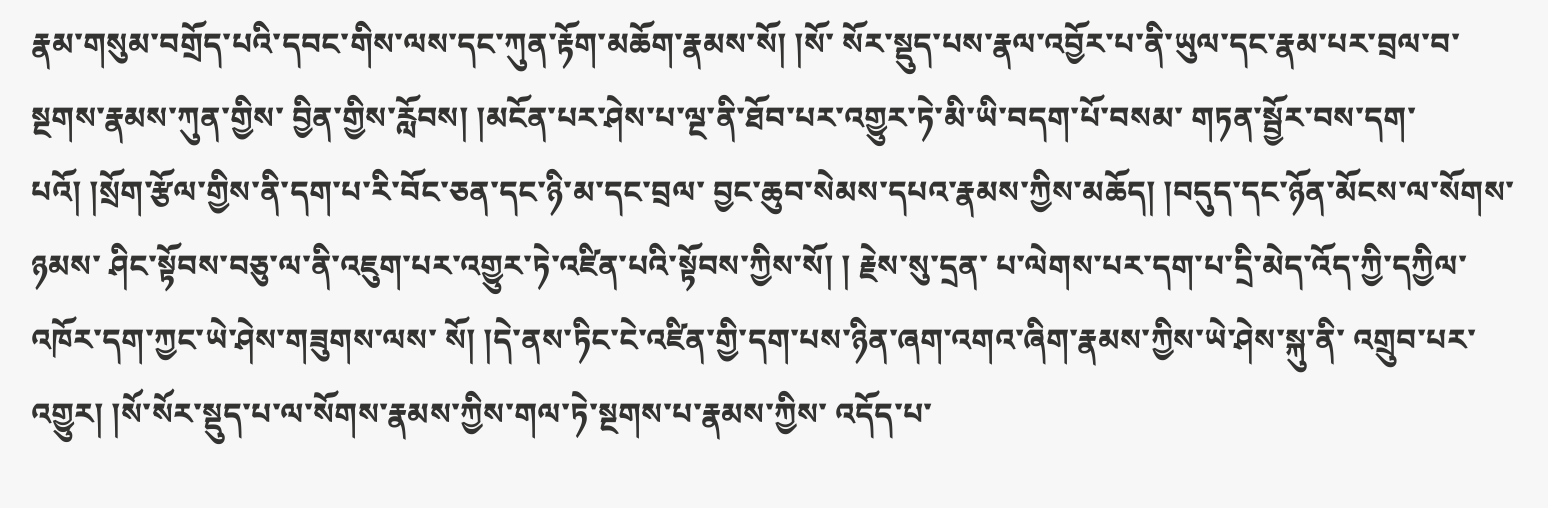རྣམ་གསུམ་བགྲོད་པའི་དབང་གིས་ལས་དང་ཀུན་རྟོག་མཆོག་རྣམས་སོ། །སོ་ སོར་སྡུད་པས་རྣལ་འབྱོར་པ་ནི་ཡུལ་དང་རྣམ་པར་བྲལ་བ་སྔགས་རྣམས་ཀུན་གྱིས་ བྱིན་གྱིས་རློབས། །མངོན་པར་ཤེས་པ་ལྔ་ནི་ཐོབ་པར་འགྱུར་ཏེ་མི་ཡི་བདག་པོ་བསམ་ གཏན་སྦྱོར་བས་དག་པའོ། །སྲོག་རྩོལ་གྱིས་ནི་དག་པ་རི་བོང་ཅན་དང་ཉི་མ་དང་བྲལ་ བྱང་ཆུབ་སེམས་དཔའ་རྣམས་ཀྱིས་མཆོད། །བདུད་དང་ཉོན་མོངས་ལ་སོགས་ཉམས་ ཤིང་སྟོབས་བཅུ་ལ་ནི་འཇུག་པར་འགྱུར་ཏེ་འཛིན་པའི་སྟོབས་ཀྱིས་སོ། ། རྗེས་སུ་དྲན་ པ་ལེགས་པར་དག་པ་དྲི་མེད་འོད་ཀྱི་དཀྱིལ་འཁོར་དག་ཀྱང་ཡེ་ཤེས་གཟུགས་ལས་ སོ། །དེ་ནས་ཏིང་ངེ་འཛིན་གྱི་དག་པས་ཉིན་ཞག་འགའ་ཞིག་རྣམས་ཀྱིས་ཡེ་ཤེས་སྐུ་ནི་ འགྲུབ་པར་འགྱུར། །སོ་སོར་སྡུད་པ་ལ་སོགས་རྣམས་ཀྱིས་གལ་ཏེ་སྔགས་པ་རྣམས་ཀྱིས་ འདོད་པ་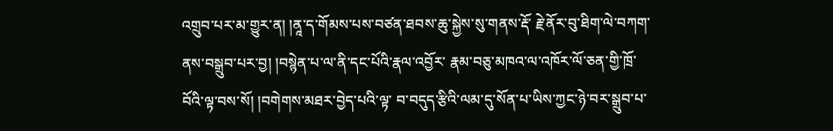འགྲུབ་པར་མ་གྱུར་ན། །ནཱ་ད་གོམས་པས་བཙན་ཐབས་ཆུ་སྐྱེས་སུ་གནས་རྡོ་ རྗེ་ནོར་བུ་ཐིག་ལེ་བཀག་ནས་བསྒྲུབ་པར་བྱ། །བསྙེན་པ་ལ་ནི་དང་པོའི་རྣལ་འབྱོར་ རྣམ་བཅུ་མཁའ་ལ་འཁོར་ལོ་ཅན་གྱི་ཁྲོ་བོའི་ལྟ་བས་སོ། །བགེགས་མཐར་བྱེད་པའི་ལྟ་ བ་བདུད་རྩིའི་ལམ་དུ་སོན་པ་ཡིས་ཀྱང་ཉེ་བར་སྒྲུབ་པ་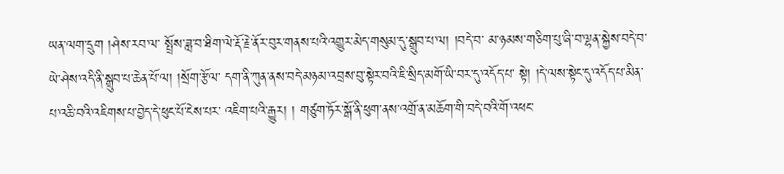ཡན་ལག་དྲུག །ཤེས་རབ་ལ་ སྤྲོས་ཟླ་བ་ཐིག་ལེ་རྡོ་རྗེ་ནོར་བུར་གནས་པའི་འགྱུར་མེད་གསུམ་དུ་སྒྲུབ་པ་ལ། །བདེ་བ་ མ་ཉམས་གཅིག་པུ་ཞི་བ་ལྷན་སྐྱེས་བདེ་བ་ཡེ་ཤེས་འདི་ནི་སྒྲུབ་པ་ཆེན་པོ་ལ། །སྲོག་རྩོལ་ དག་ནི་ཀུན་ནས་བདེ་མཉམ་འབྲས་བུ་སྟེར་བའི་ཇི་སྲིད་མགོ་ཡི་བར་དུ་འདོད་པ་ སྟེ། །དེ་ལས་སྟེང་དུ་འདོད་པ་མིན་པ་འཆི་བའི་འཇིགས་པ་བྱེད་དེ་ཕུང་པོ་ངེས་པར་ འཇིག་པའི་རྒྱུར། ། གཙུག་ཏོར་སྒོ་ནི་ཕུག་ནས་འགྲོ་ན་མཆོག་གི་བདེ་བའི་གོ་འཕང་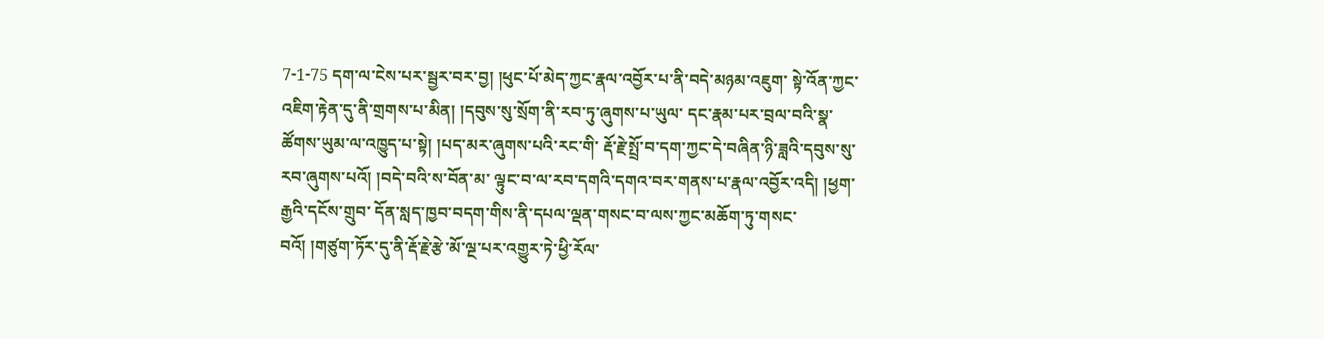7-1-75 དག་ལ་ངེས་པར་སྦྱར་བར་བྱ། །ཕུང་པོ་མེད་ཀྱང་རྣལ་འབྱོར་པ་ནི་བདེ་མཉམ་འཇུག་ སྟེ་འོན་ཀྱང་འཇིག་རྟེན་དུ་ནི་གྲགས་པ་མིན། །དབུས་སུ་སྲོག་ནི་རབ་ཏུ་ཞུགས་པ་ཡུལ་ དང་རྣམ་པར་བྲལ་བའི་སྣ་ཚོགས་ཡུམ་ལ་འཁྱུད་པ་སྟེ། །པད་མར་ཞུགས་པའི་རང་གི་ རྡོ་རྗེ་སྤྲོ་བ་དག་ཀྱང་དེ་བཞིན་ཉི་ཟླའི་དབུས་སུ་རབ་ཞུགས་པའོ། །བདེ་བའི་ས་བོན་མ་ ལྟུང་བ་ལ་རབ་དགའི་དགའ་བར་གནས་པ་རྣལ་འབྱོར་འདི། །ཕྱག་རྒྱའི་དངོས་གྲུབ་ དོན་སླད་ཁྱབ་བདག་གིས་ནི་དཔལ་ལྡན་གསང་བ་ལས་ཀྱང་མཆོག་ཏུ་གསང་ བའོ། །གཙུག་ཏོར་དུ་ནི་རྡོ་རྗེ་རྩེ་མོ་ལྔ་པར་འགྱུར་ཏེ་ཕྱི་རོལ་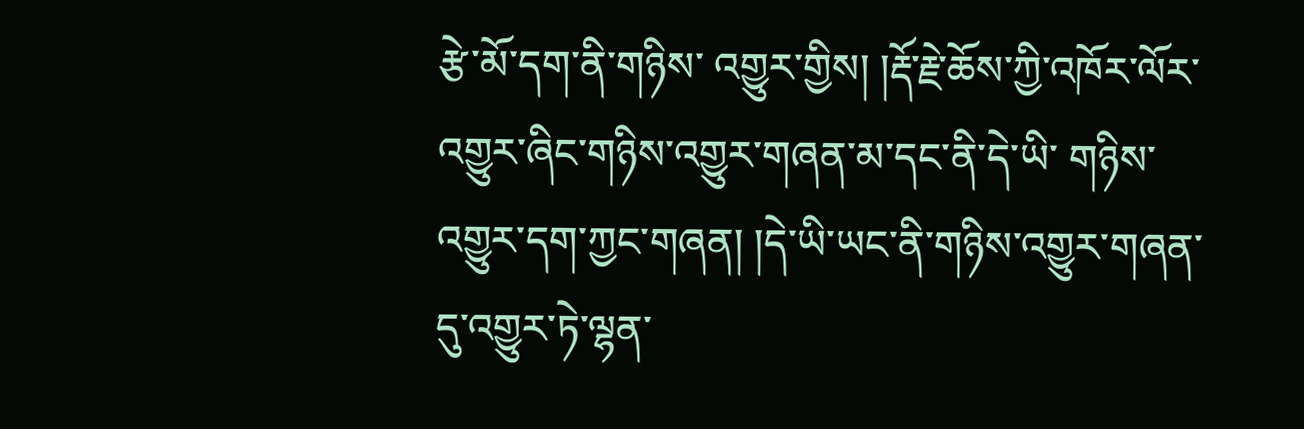རྩེ་མོ་དག་ནི་གཉིས་ འགྱུར་གྱིས། །རྡོ་རྗེ་ཆོས་ཀྱི་འཁོར་ལོར་འགྱུར་ཞིང་གཉིས་འགྱུར་གཞན་མ་དང་ནི་དེ་ཡི་ གཉིས་འགྱུར་དག་ཀྱང་གཞན། །དེ་ཡི་ཡང་ནི་གཉིས་འགྱུར་གཞན་དུ་འགྱུར་ཏེ་ལྷན་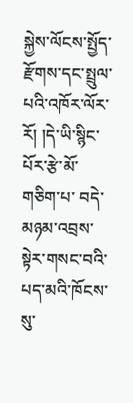སྐྱེས་ལོངས་སྤྱོད་རྫོགས་དང་སྤྲུལ་པའི་འཁོར་ལོར་རོ། །དེ་ཡི་སྙིང་པོར་རྩེ་མོ་གཅིག་པ་ བདེ་མཉམ་འབྲས་སྟེར་གསང་བའི་པད་མའི་ཁོངས་སུ་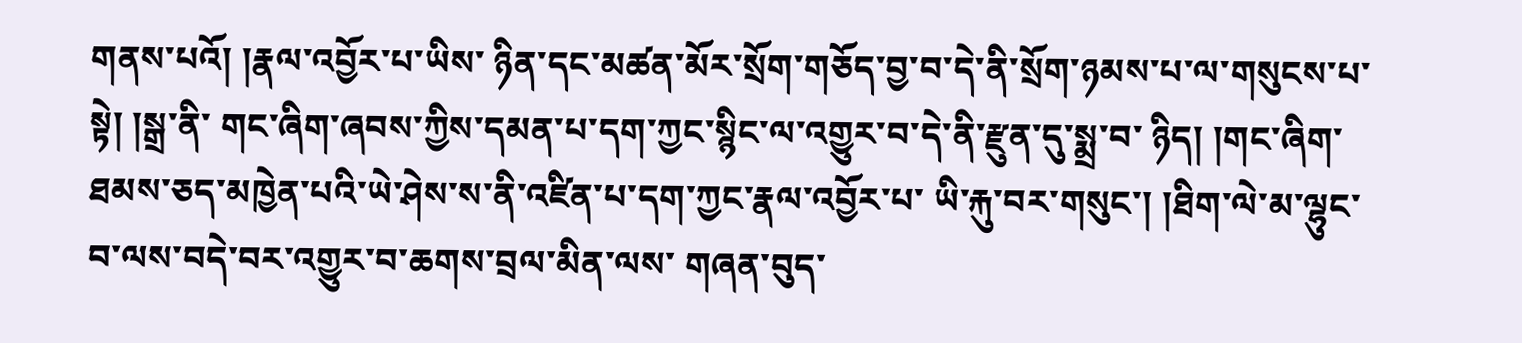གནས་པའོ། །རྣལ་འབྱོར་པ་ཡིས་ ཉིན་དང་མཚན་མོར་སྲོག་གཅོད་བྱ་བ་དེ་ནི་སྲོག་ཉམས་པ་ལ་གསུངས་པ་སྟེ། །སྒྲ་ནི་ གང་ཞིག་ཞབས་ཀྱིས་དམན་པ་དག་ཀྱང་སྙིང་ལ་འགྱུར་བ་དེ་ནི་རྫུན་དུ་སྨྲ་བ་ ཉིད། །གང་ཞིག་ཐམས་ཅད་མཁྱེན་པའི་ཡེ་ཤེས་ས་ནི་འཛིན་པ་དག་ཀྱང་རྣལ་འབྱོར་པ་ ཡི་རྐུ་བར་གསུང་། །ཐིག་ལེ་མ་ལྷུང་བ་ལས་བདེ་བར་འགྱུར་བ་ཆགས་བྲལ་མིན་ལས་ གཞན་བུད་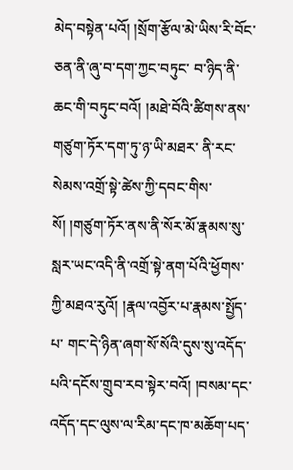མེད་བསྟེན་པའོ། །སྲོག་རྩོལ་མེ་ཡིས་རི་བོང་ཅན་ནི་ཞུ་བ་དག་ཀྱང་བཏུང་ བ་ཉིད་ནི་ཆང་གི་བཏུང་བའོ། །མཐེ་བོའི་ཚིགས་ནས་གཙུག་ཏོར་དག་ཏུ་ཉ་ཡི་མཐར་ ནི་རང་སེམས་འགྲོ་སྟེ་ཚེས་ཀྱི་དབང་གིས་སོ། །གཙུག་ཏོར་ནས་ནི་སོར་མོ་རྣམས་སུ་ སླར་ཡང་འདི་ནི་འགྲོ་སྟེ་ནག་པོའི་ཕྱོགས་ཀྱི་མཐའ་རུའོ། །རྣལ་འབྱོར་པ་རྣམས་སྤྱོད་པ་ གང་དེ་ཉིན་ཞག་སོ་སོའི་དུས་སུ་འདོད་པའི་དངོས་གྲུབ་རབ་སྟེར་བའོ། །བསམ་དང་ འདོད་དང་ལུས་ལ་རིམ་དང་ཁ་མཆོག་པད་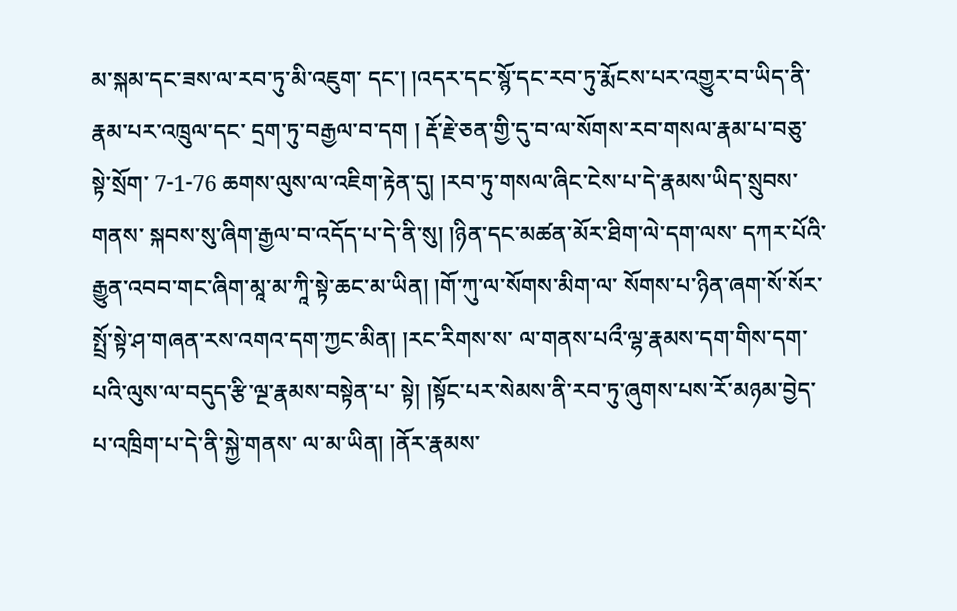མ་སྐམ་དང་ཟས་ལ་རབ་ཏུ་མི་འཇུག་ དང་། །འདར་དང་སྙོ་དང་རབ་ཏུ་རྨོངས་པར་འགྱུར་བ་ཡིད་ནི་རྣམ་པར་འཁྲུལ་དང་ དྲག་ཏུ་བརྒྱལ་བ་དག ། རྡོ་རྗེ་ཅན་གྱི་དུ་བ་ལ་སོགས་རབ་གསལ་རྣམ་པ་བཅུ་སྟེ་སྲོག་ 7-1-76 ཆགས་ལུས་ལ་འཇིག་རྟེན་དུ། །རབ་ཏུ་གསལ་ཞིང་ངེས་པ་དེ་རྣམས་ཡིད་སྲུབས་གནས་ སྐབས་སུ་ཞིག་རྒྱལ་བ་འདོད་པ་དེ་ནི་སུ། །ཉིན་དང་མཚན་མོར་ཐིག་ལེ་དག་ལས་ དཀར་པོའི་རྒྱུན་འབབ་གང་ཞིག་མཱ་མ་ཀཱི་སྟེ་ཆང་མ་ཡིན། །གོ་ཀུ་ལ་སོགས་མིག་ལ་ སོགས་པ་ཉིན་ཞག་སོ་སོར་སྤྲོ་སྟེ་ཤ་གཞན་རས་འགའ་དག་ཀྱང་མིན། །རང་རིགས་ས་ ལ་གནས་པའྀ་ལྷ་རྣམས་དག་གིས་དག་པའི་ལུས་ལ་བདུད་རྩི་ལྔ་རྣམས་བསྟེན་པ་ སྟེ། །སྟོང་པར་སེམས་ནི་རབ་ཏུ་ཞུགས་པས་རོ་མཉམ་བྱེད་པ་འཁྲིག་པ་དེ་ནི་སྐྱེ་གནས་ ལ་མ་ཡིན། །ནོར་རྣམས་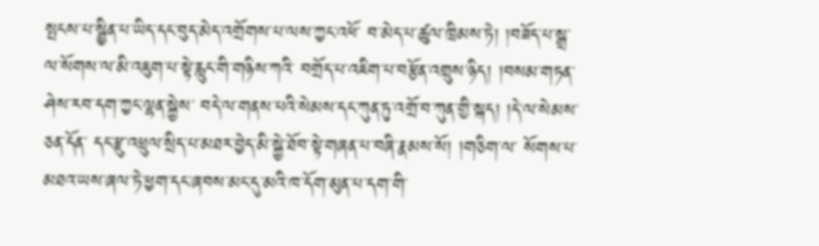སྤངས་པ་སྦྱིན་པ་ཡིད་དང་བུད་མེད་འགྲོགས་པ་ལས་ཀྱང་འཕོ་ བ་མེད་པ་ཚུལ་ཁྲིམས་ཏེ། །བཟོད་པ་སྒྲ་ལ་སོགས་ལ་མི་འཇུག་པ་སྟེ་རླུང་གི་གཉིས་ཀའི་ བགྲོད་པ་འཇིག་པ་བརྩོན་འགྲུས་ཉིད། །བསམ་གཏན་ཤེས་རབ་དག་ཀྱང་ལྷན་སྐྱེས་ བདེ་ལ་གནས་པའི་སེམས་དང་ཀུན་ཏུ་འགྲོ་བ་ཀུན་གྱི་སྐད། །དེ་ལ་སེམས་ཅན་དོན་ དང་རྫུ་འཕྲུལ་སྲིད་པ་མཐར་བྱེད་མི་སྐྱེ་ཐོབ་སྟེ་གཞན་པ་བཞི་རྣམས་སོ། །གཅིག་ལ་ སོགས་པ་མཐའ་ཡས་ཞལ་ཏེ་ཕྱག་དང་ཞབས་མང་དུ་མའི་ཁ་དོག་མུན་པ་དག་གི་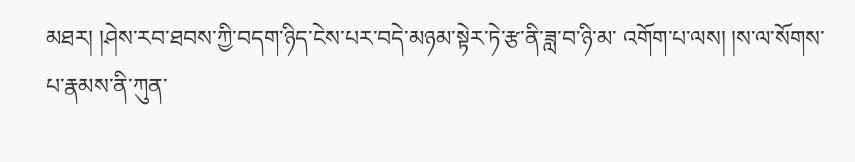མཐར། །ཤེས་རབ་ཐབས་ཀྱི་བདག་ཉིད་ངེས་པར་བདེ་མཉམ་སྟེར་ཏེ་རྩ་ནི་ཟླ་བ་ཉི་མ་ འགོག་པ་ལས། །ས་ལ་སོགས་པ་རྣམས་ནི་ཀུན་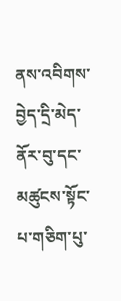ནས་འབིགས་བྱེད་དྲི་མེད་ནོར་བུ་དང་ མཚུངས་སྟོང་པ་གཅིག་པུ་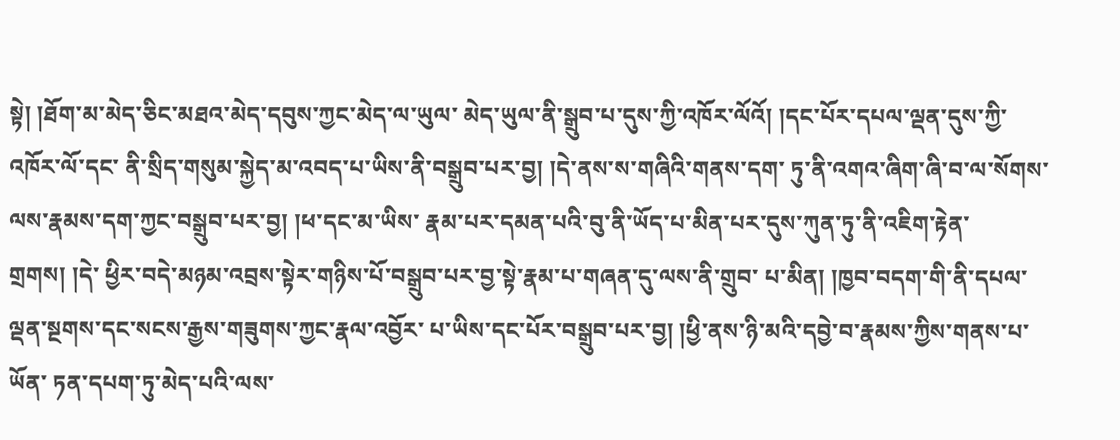སྟེ། །ཐོག་མ་མེད་ཅིང་མཐའ་མེད་དབུས་ཀྱང་མེད་ལ་ཡུལ་ མེད་ཡུལ་ནི་སྒྲུབ་པ་དུས་ཀྱི་འཁོར་ལོའོ། །དང་པོར་དཔལ་ལྡན་དུས་ཀྱི་འཁོར་ལོ་དང་ ནི་སྲིད་གསུམ་སྐྱེད་མ་འབད་པ་ཡིས་ནི་བསྒྲུབ་པར་བྱ། །དེ་ནས་ས་གཞིའི་གནས་དག་ ཏུ་ནི་འགའ་ཞིག་ཞི་བ་ལ་སོགས་ལས་རྣམས་དག་ཀྱང་བསྒྲུབ་པར་བྱ། །ཕ་དང་མ་ཡིས་ རྣམ་པར་དམན་པའི་བུ་ནི་ཡོད་པ་མིན་པར་དུས་ཀུན་ཏུ་ནི་འཇིག་རྟེན་གྲགས། །དེ་ ཕྱིར་བདེ་མཉམ་འབྲས་སྟེར་གཉིས་པོ་བསྒྲུབ་པར་བྱ་སྟེ་རྣམ་པ་གཞན་དུ་ལས་ནི་གྲུབ་ པ་མིན། །ཁྱབ་བདག་གི་ནི་དཔལ་ལྡན་སྔགས་དང་སངས་རྒྱས་གཟུགས་ཀྱང་རྣལ་འབྱོར་ པ་ཡིས་དང་པོར་བསྒྲུབ་པར་བྱ། །ཕྱི་ནས་ཉི་མའི་དབྱེ་བ་རྣམས་ཀྱིས་གནས་པ་ཡོན་ ཏན་དཔག་ཏུ་མེད་པའི་ལས་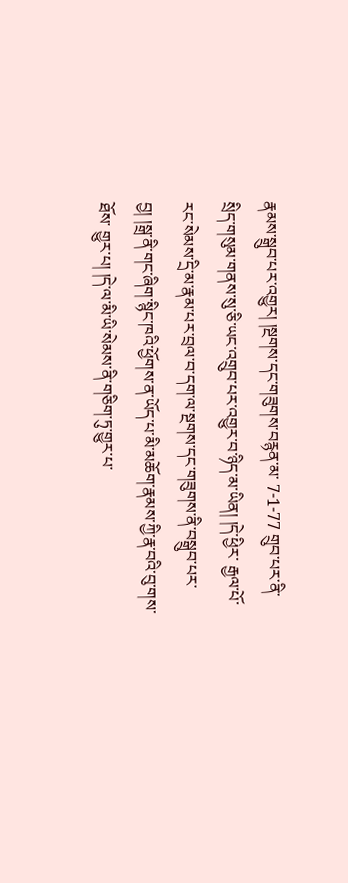རྣམས་སྒྲུབ་པར་འགྱུར། །སྔགས་དང་གཟུགས་བརྙན་མ་ 7-1-77 གྲུབ་པར་ནི་སྲིད་གསུམ་གནས་སུ་ཅི་ཡང་འགྲུབ་པར་འགྱུར་བ་ཉིད་མ་ཡིན། །དེ་ཕྱིར་ རྒྱལ་པོ་རང་སེམས་དྲི་མ་རྣམ་པར་བྲལ་བ་དག་ལ་སྔགས་དང་གཟུགས་ནི་བསྒྲུབ་པར་ བྱ། །སྒྲ་ནི་གང་ཞིག་སྙིང་ཁའི་ཕྱོགས་ན་ཡོད་པ་མི་མཆོག་རྣམས་ཀྱི་རྣ་བའི་བུ་གས་ཐོས་ གྱུར་པ། །དེ་ལ་མི་ཡི་སེམས་ནི་གཅིག་ཏུ་གྱུར་པ་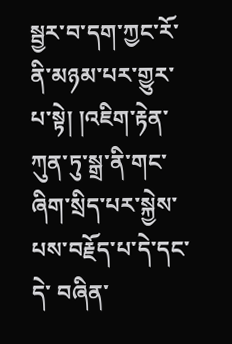སྦྱར་བ་དག་ཀྱང་རོ་ནི་མཉམ་པར་གྱུར་ པ་སྟེ། །འཇིག་རྟེན་ཀུན་ཏུ་སྒྲ་ནི་གང་ཞིག་སྲིད་པར་སྐྱེས་པས་བརྗོད་པ་དེ་དང་དེ་ བཞིན་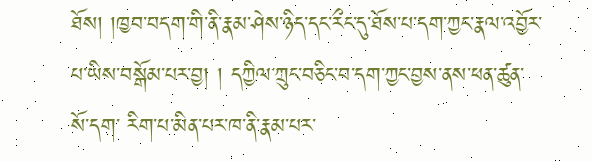ཐོས། །ཁྱབ་བདག་གི་ནི་རྣམ་ཤེས་ཉིད་དང་རྀང་དུ་ཐོས་པ་དག་ཀྱང་རྣལ་འབྱོར་ པ་ཡིས་བསྒོམ་པར་བྱ། ། དཀྱིལ་ཀྲུང་བཅིང་བ་དག་ཀྱང་བྱས་ནས་ཕན་ཚུན་སོ་དག་ རིག་པ་མིན་པར་ཁ་ནི་རྣམ་པར་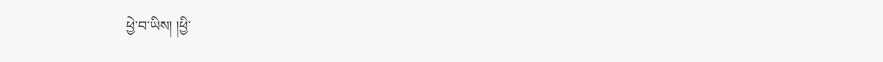ཕྱེ་བ་ཡིས། །ཕྱི་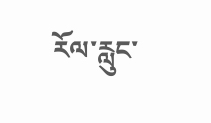རོལ་རླུང་